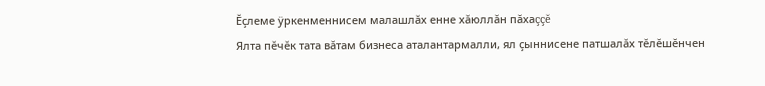Ĕçлеме ÿркенменнисем малашлăх енне хăюллăн пăхаççĕ
Ялта пĕчĕк тата вăтам бизнеса аталантармалли, ял çыннисене патшалăх тĕлĕшĕнчен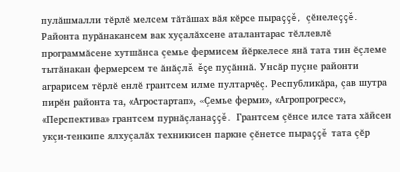пулăшмалли тĕрлĕ мелсем тăтăшах вăя кĕрсе пыраççĕ, çĕнелеççĕ. Районта пурăнакансем вак хуçалăхсене аталантарас тĕллевлĕ программăсене хутшăнса çемье фермисем йĕркелесе янă тата тин ĕçлеме тытăнакан фермерсем те ăнăçлă ĕçе пуçăннă. Унсăр пуçне районти аграрисем тĕрлĕ енлĕ грантсем илме пултарчĕç. Республикăра, çав шутра пирĕн районта та, «Агростартап», «Çемье ферми», «Агропрогресс», «Перспектива» грантсем пурнăçланаççĕ. Грантсем çĕнсе илсе тата хăйсен укçи-тенкипе ялхуçалăх техникисен паркне çĕнетсе пыраççĕ тата çĕр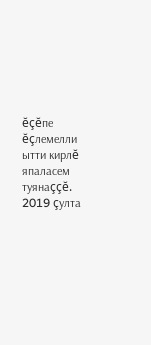ĕçĕпе ĕçлемелли ытти кирлĕ япаласем туянаççĕ.
2019 çулта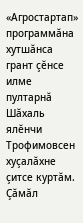«Агростартап» программăна хутшăнса грант çĕнсе илме пултарнă Шăхаль ялĕнчи Трофимовсен хуçалăхне çитсе куртăм.
Çăмăл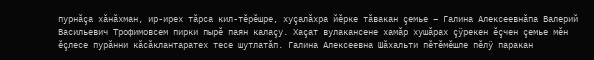пурнăçа хăнăхман, ир-ирех тăрса кил-тĕрĕшре, хуçалăхра йĕрке тăвакан çемье – Галина Алексеевнăпа Валерий Васильевич Трофимовсем пирки пырĕ паян калаçу. Хаçат вулакансене хамăр хушăрах çÿрекен ĕçчен çемье мĕн ĕçлесе пурăнни кăсăклантаратех тесе шутлатăп. Галина Алексеевна Шăхальти пĕтĕмĕшле пĕлÿ паракан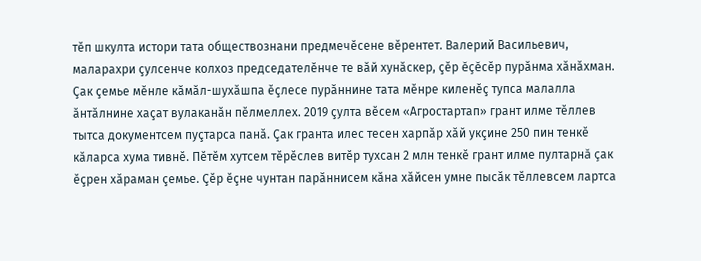тĕп шкулта истори тата обществознани предмечĕсене вĕрентет. Валерий Васильевич, маларахри çулсенче колхоз председателĕнче те вăй хунăскер, çĕр ĕçĕсĕр пурăнма хăнăхман. Çак çемье мĕнле кăмăл-шухăшпа ĕçлесе пурăннине тата мĕнре киленĕç тупса малалла ăнтăлнине хаçат вулаканăн пĕлмеллех. 2019 çулта вĕсем «Агростартап» грант илме тĕллев тытса документсем пуçтарса панă. Çак гранта илес тесен харпăр хăй укçине 250 пин тенкĕ кăларса хума тивнĕ. Пĕтĕм хутсем тĕрĕслев витĕр тухсан 2 млн тенкĕ грант илме пултарнă çак ĕçрен хăраман çемье. Çĕр ĕçне чунтан парăннисем кăна хăйсен умне пысăк тĕллевсем лартса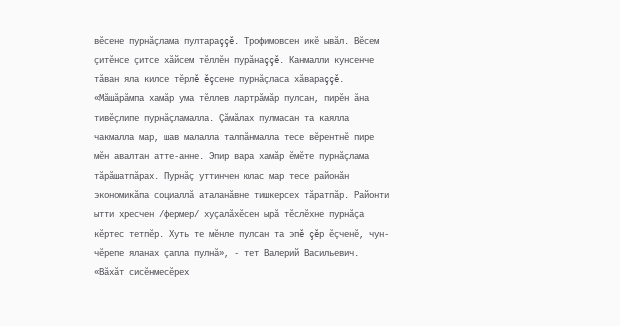вĕсене пурнăçлама пултараççĕ. Трофимовсен икĕ ывăл. Вĕсем çитĕнсе çитсе хăйсем тĕллĕн пурăнаççĕ. Канмалли кунсенче тăван яла килсе тĕрлĕ ĕçсене пурнăçласа хăвараççĕ.
«Мăшăрăмпа хамăр ума тĕллев лартрăмăр пулсан, пирĕн ăна тивĕçлипе пурнăçламалла. Çăмăлах пулмасан та каялла чакмалла мар, шав малалла талпăнмалла тесе вĕрентнĕ пире мĕн авалтан атте-анне. Эпир вара хамăр ĕмĕте пурнăçлама тăрăшатпăрах. Пурнăç уттинчен юлас мар тесе районăн экономикăпа социаллă аталанăвне тишкерсех тăратпăр. Районти ытти хресчен /фермер/ хуçалăхĕсен ырă тĕслĕхне пурнăçа кĕртес тетпĕр. Хуть те мĕнле пулсан та эпĕ çĕр ĕçченĕ, чун-чĕрепе яланах çапла пулнă», - тет Валерий Васильевич.
«Вăхăт сисĕнмесĕрех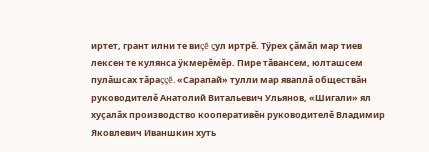иртет, грант илни те виçĕ çул иртрĕ. Тÿрех çăмăл мар тиев лексен те кулянса ÿкмерĕмĕр. Пире тăвансем, юлташсем пулăшсах тăраççĕ. «Сарапай» тулли мар яваплă обществăн руководителĕ Анатолий Витальевич Ульянов, «Шигали» ял хуçалăх производство кооперативĕн руководителĕ Владимир Яковлевич Иваншкин хуть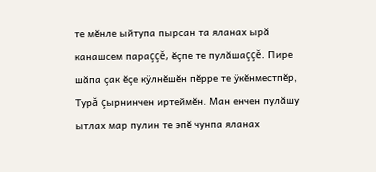те мĕнле ыйтупа пырсан та яланах ырă канашсем параççĕ, ĕçпе те пулăшаççĕ. Пире шăпа çак ĕçе кÿлнĕшĕн пĕрре те ÿкĕнместпĕр, Турă çырнинчен иртеймĕн. Ман енчен пулăшу ытлах мар пулин те эпĕ чунпа яланах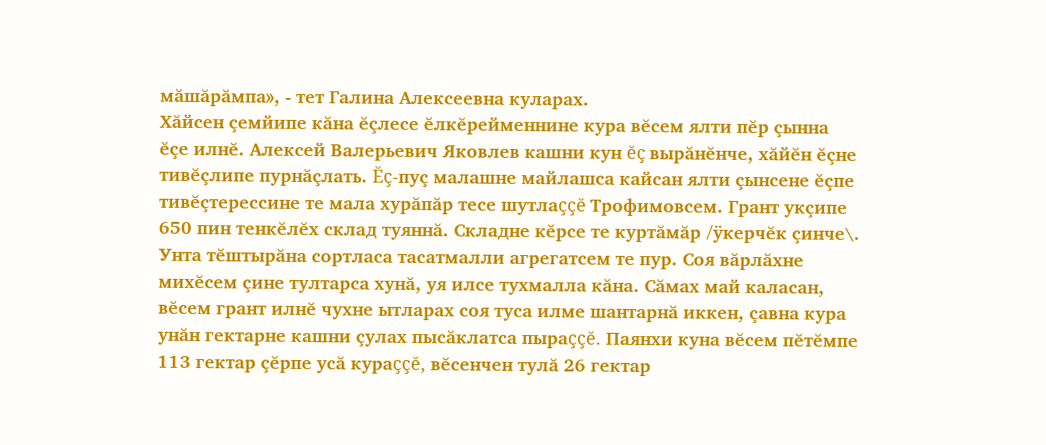мăшăрăмпа», - тет Галина Алексеевна куларах.
Хăйсен çемйипе кăна ĕçлесе ĕлкĕрейменнине кура вĕсем ялти пĕр çынна ĕçе илнĕ. Алексей Валерьевич Яковлев кашни кун ĕç вырăнĕнче, хăйĕн ĕçне тивĕçлипе пурнăçлать. Ĕç-пуç малашне майлашса кайсан ялти çынсене ĕçпе тивĕçтерессине те мала хурăпăр тесе шутлаççĕ Трофимовсем. Грант укçипе 650 пин тенкĕлĕх склад туяннă. Складне кĕрсе те куртăмăр /ÿкерчĕк çинче\. Унта тĕштырăна сортласа тасатмалли агрегатсем те пур. Соя вăрлăхне михĕсем çине тултарса хунă, уя илсе тухмалла кăна. Сăмах май каласан, вĕсем грант илнĕ чухне ытларах соя туса илме шантарнă иккен, çавна кура унăн гектарне кашни çулах пысăклатса пыраççĕ. Паянхи куна вĕсем пĕтĕмпе 113 гектар çĕрпе усă кураççĕ, вĕсенчен тулă 26 гектар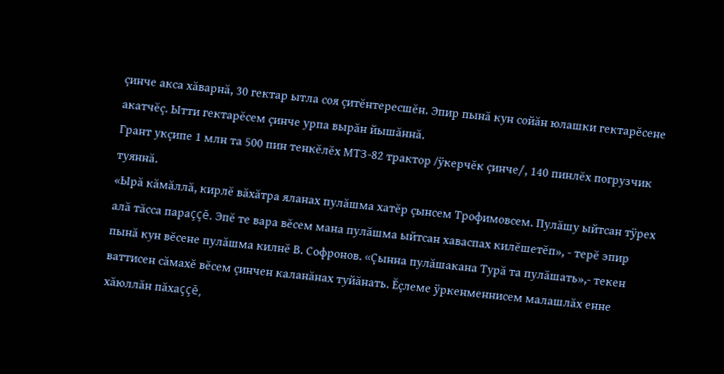çинче акса хăварнă, 30 гектар ытла соя çитĕнтересшĕн. Эпир пынă кун сойăн юлашки гектарĕсене акатчĕç. Ытти гектарĕсем çинче урпа вырăн йышăннă.
Грант укçипе 1 млн та 500 пин тенкĕлĕх МТЗ-82 трактор /ÿкерчĕк çинче/, 140 пинлĕх погрузчик туяннă.
«Ырă кăмăллă, кирлĕ вăхăтра яланах пулăшма хатĕр çынсем Трофимовсем. Пулăшу ыйтсан тÿрех алă тăсса параççĕ. Эпĕ те вара вĕсем мана пулăшма ыйтсан хаваспах килĕшетĕп», - терĕ эпир пынă кун вĕсене пулăшма килнĕ В. Софронов. «Çынна пулăшакана Турă та пулăшать»,- текен ваттисен сăмахĕ вĕсем çинчен каланăнах туйăнать. Ĕçлеме ÿркенменнисем малашлăх енне хăюллăн пăхаççĕ,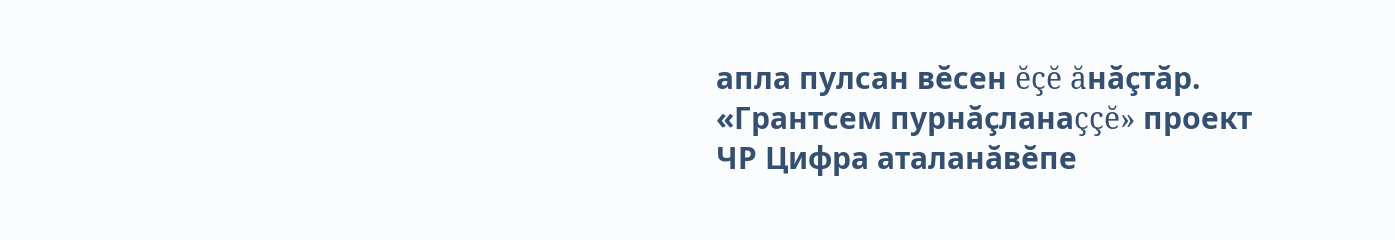апла пулсан вĕсен ĕçĕ ăнăçтăр.
«Грантсем пурнăçланаççĕ» проект ЧР Цифра аталанăвĕпе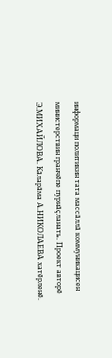информаци политикин тата массăллă коммуникацисен министерствин гранчĕпе пурнăçланать. Проект авторĕ Э.МИХАЙЛОВА. Кăларăма А.НИКОЛАЕВА хатĕрленĕ.